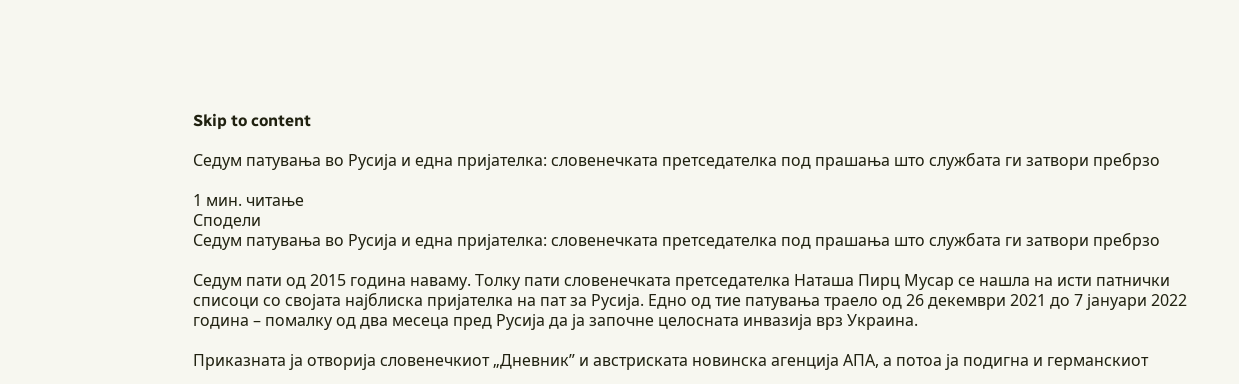Skip to content

Седум патувања во Русија и една пријателка: словенечката претседателка под прашања што службата ги затвори пребрзо

1 мин. читање
Сподели
Седум патувања во Русија и една пријателка: словенечката претседателка под прашања што службата ги затвори пребрзо

Седум пати од 2015 година наваму. Толку пати словенечката претседателка Наташа Пирц Мусар се нашла на исти патнички списоци со својата најблиска пријателка на пат за Русија. Едно од тие патувања траело од 26 декември 2021 до 7 јануари 2022 година – помалку од два месеца пред Русија да ја започне целосната инвазија врз Украина.

Приказната ја отворија словенечкиот „Дневник” и австриската новинска агенција АПА, а потоа ја подигна и германскиот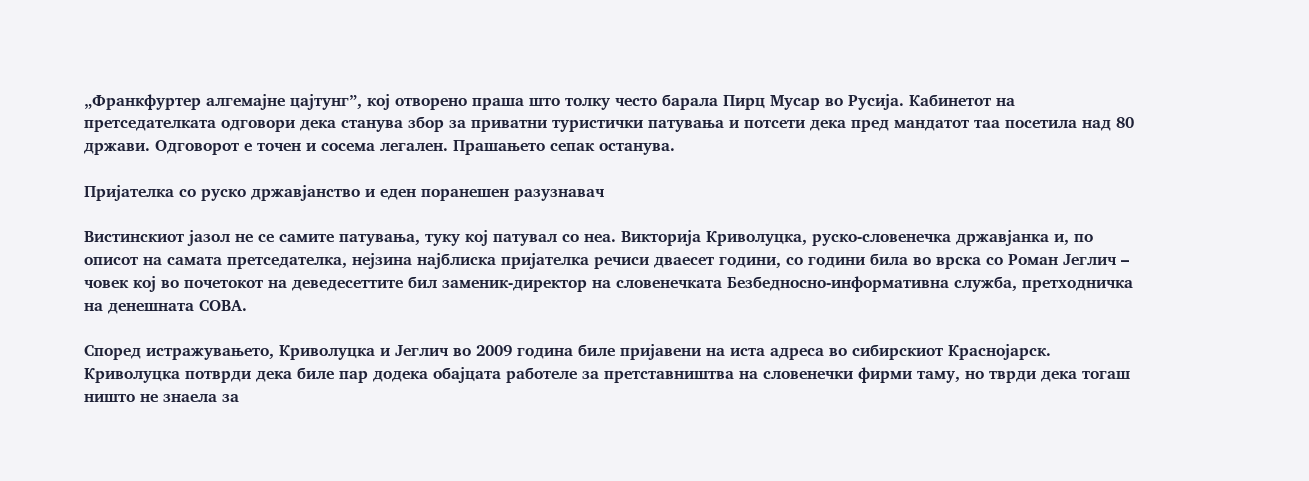„Франкфуртер алгемајне цајтунг”, кој отворено праша што толку често барала Пирц Мусар во Русија. Кабинетот на претседателката одговори дека станува збор за приватни туристички патувања и потсети дека пред мандатот таа посетила над 80 држави. Одговорот е точен и сосема легален. Прашањето сепак останува.

Пријателка со руско државјанство и еден поранешен разузнавач

Вистинскиот јазол не се самите патувања, туку кој патувал со неа. Викторија Криволуцка, руско-словенечка државјанка и, по описот на самата претседателка, нејзина најблиска пријателка речиси дваесет години, со години била во врска со Роман Јеглич – човек кој во почетокот на деведесеттите бил заменик-директор на словенечката Безбедносно-информативна служба, претходничка на денешната СОВА.

Според истражувањето, Криволуцка и Јеглич во 2009 година биле пријавени на иста адреса во сибирскиот Краснојарск. Криволуцка потврди дека биле пар додека обајцата работеле за претставништва на словенечки фирми таму, но тврди дека тогаш ништо не знаела за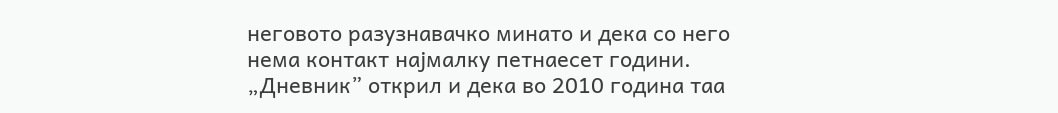неговото разузнавачко минато и дека со него нема контакт најмалку петнаесет години. „Дневник” открил и дека во 2010 година таа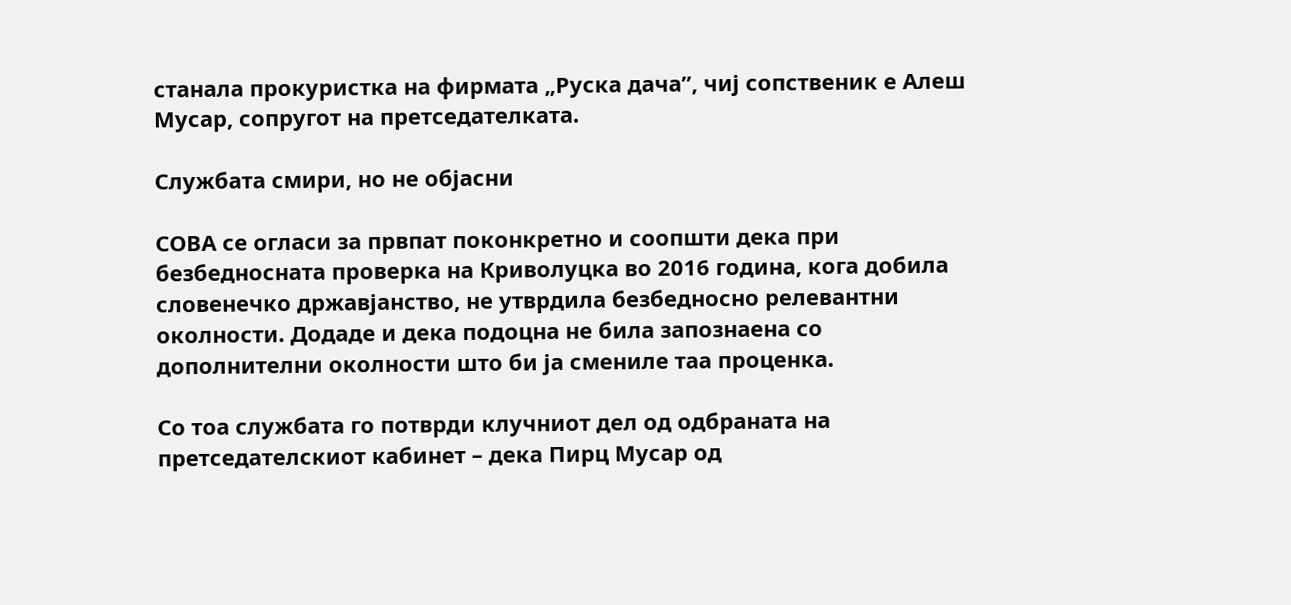станала прокуристка на фирмата „Руска дача”, чиј сопственик е Алеш Мусар, сопругот на претседателката.

Службата смири, но не објасни

СОВА се огласи за првпат поконкретно и соопшти дека при безбедносната проверка на Криволуцка во 2016 година, кога добила словенечко државјанство, не утврдила безбедносно релевантни околности. Додаде и дека подоцна не била запознаена со дополнителни околности што би ја смениле таа проценка.

Со тоа службата го потврди клучниот дел од одбраната на претседателскиот кабинет – дека Пирц Мусар од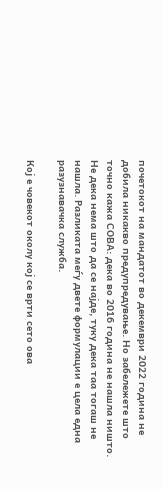почетокот на мандатот во декември 2022 година не добила никакво предупредување. Но забележете што точно кажа СОВА: дека во 2016 година не нашла ништо. Не дека нема што да се најде, туку дека таа тогаш не нашла. Разликата меѓу двете формулации е цела една разузнавачка служба.

Кој е човекот околу кој се врти сето ова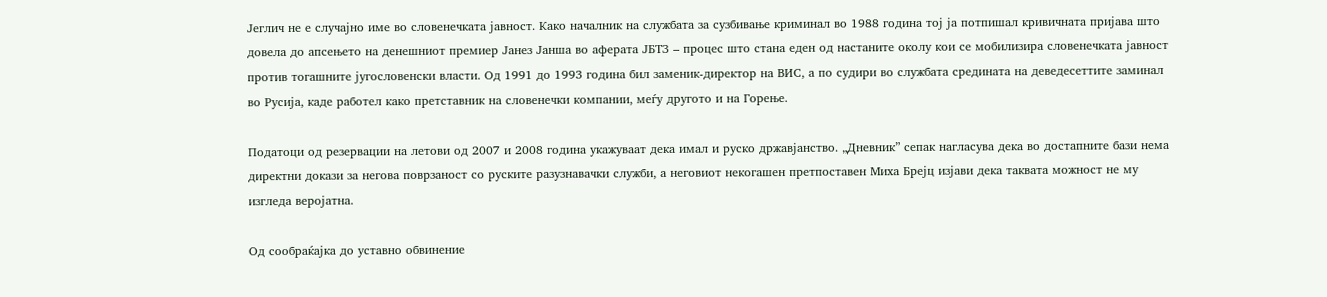Јеглич не е случајно име во словенечката јавност. Како началник на службата за сузбивање криминал во 1988 година тој ја потпишал кривичната пријава што довела до апсењето на денешниот премиер Јанез Јанша во аферата ЈБТЗ – процес што стана еден од настаните околу кои се мобилизира словенечката јавност против тогашните југословенски власти. Од 1991 до 1993 година бил заменик-директор на ВИС, а по судири во службата средината на деведесеттите заминал во Русија, каде работел како претставник на словенечки компании, меѓу другото и на Горење.

Податоци од резервации на летови од 2007 и 2008 година укажуваат дека имал и руско државјанство. „Дневник” сепак нагласува дека во достапните бази нема директни докази за негова поврзаност со руските разузнавачки служби, а неговиот некогашен претпоставен Миха Брејц изјави дека таквата можност не му изгледа веројатна.

Од сообраќајка до уставно обвинение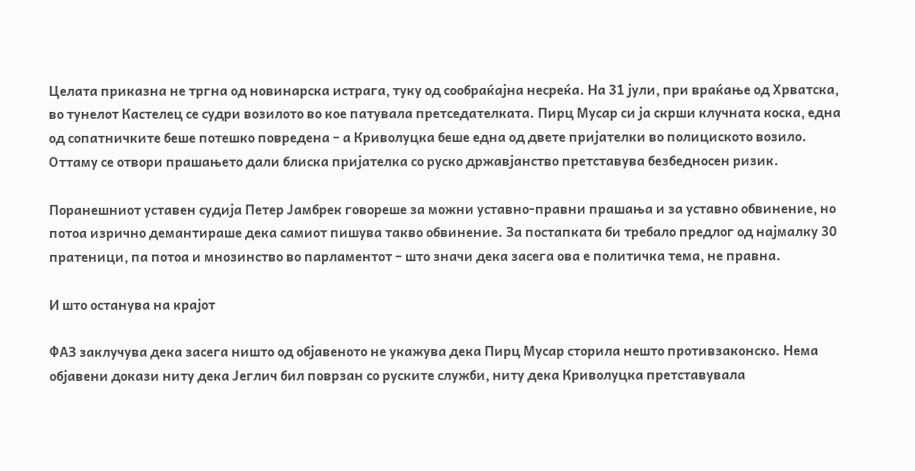Целата приказна не тргна од новинарска истрага, туку од сообраќајна несреќа. На 31 јули, при враќање од Хрватска, во тунелот Кастелец се судри возилото во кое патувала претседателката. Пирц Мусар си ја скрши клучната коска, една од сопатничките беше потешко повредена – а Криволуцка беше една од двете пријателки во полициското возило. Оттаму се отвори прашањето дали блиска пријателка со руско државјанство претставува безбедносен ризик.

Поранешниот уставен судија Петер Јамбрек говореше за можни уставно-правни прашања и за уставно обвинение, но потоа изрично демантираше дека самиот пишува такво обвинение. За постапката би требало предлог од најмалку 30 пратеници, па потоа и мнозинство во парламентот – што значи дека засега ова е политичка тема, не правна.

И што останува на крајот

ФАЗ заклучува дека засега ништо од објавеното не укажува дека Пирц Мусар сторила нешто противзаконско. Нема објавени докази ниту дека Јеглич бил поврзан со руските служби, ниту дека Криволуцка претставувала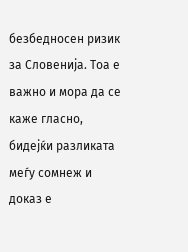безбедносен ризик за Словенија. Тоа е важно и мора да се каже гласно, бидејќи разликата меѓу сомнеж и доказ е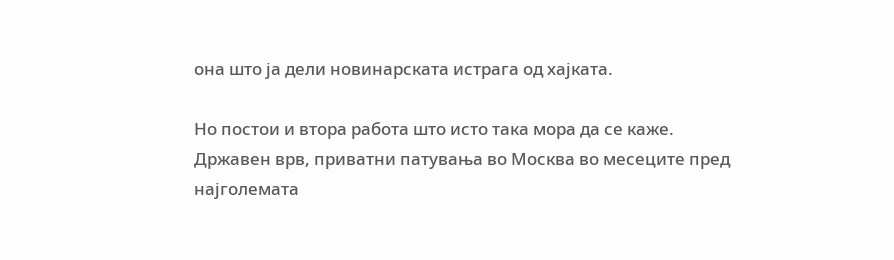она што ја дели новинарската истрага од хајката.

Но постои и втора работа што исто така мора да се каже. Државен врв, приватни патувања во Москва во месеците пред најголемата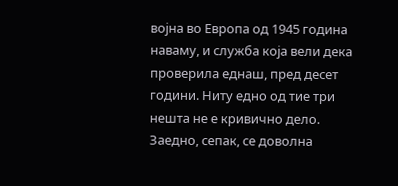војна во Европа од 1945 година наваму, и служба која вели дека проверила еднаш, пред десет години. Ниту едно од тие три нешта не е кривично дело. Заедно, сепак, се доволна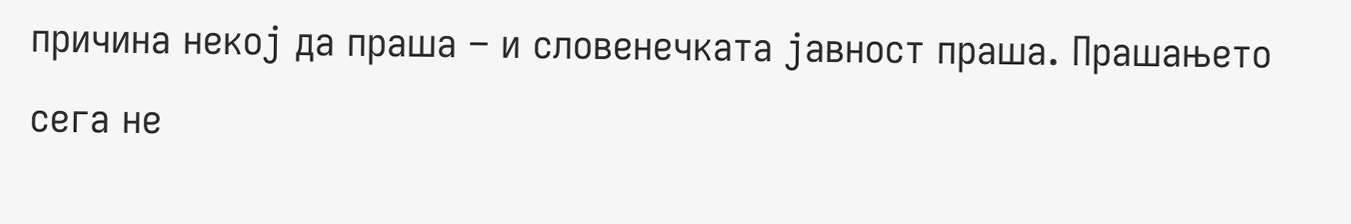причина некој да праша – и словенечката јавност праша. Прашањето сега не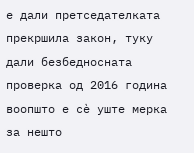е дали претседателката прекршила закон, туку дали безбедносната проверка од 2016 година воопшто е сè уште мерка за нешто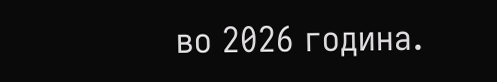во 2026 година.